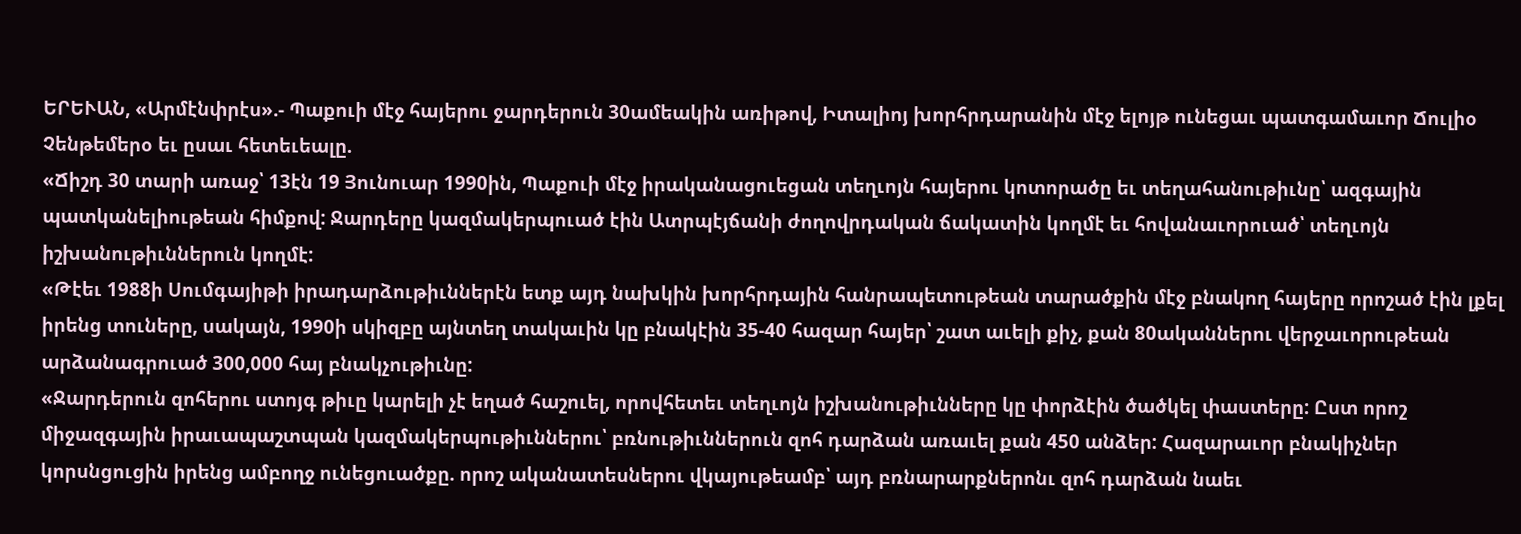ԵՐԵՒԱՆ, «Արմէնփրէս».- Պաքուի մէջ հայերու ջարդերուն 30ամեակին առիթով, Իտալիոյ խորհրդարանին մէջ ելոյթ ունեցաւ պատգամաւոր Ճուլիօ Չենթեմերօ եւ ըսաւ հետեւեալը.
«Ճիշդ 30 տարի առաջ՝ 13էն 19 Յունուար 1990ին, Պաքուի մէջ իրականացուեցան տեղւոյն հայերու կոտորածը եւ տեղահանութիւնը՝ ազգային պատկանելիութեան հիմքով: Ջարդերը կազմակերպուած էին Ատրպէյճանի ժողովրդական ճակատին կողմէ եւ հովանաւորուած՝ տեղւոյն իշխանութիւններուն կողմէ:
«Թէեւ 1988ի Սումգայիթի իրադարձութիւններէն ետք այդ նախկին խորհրդային հանրապետութեան տարածքին մէջ բնակող հայերը որոշած էին լքել իրենց տուները, սակայն, 1990ի սկիզբը այնտեղ տակաւին կը բնակէին 35-40 հազար հայեր՝ շատ աւելի քիչ, քան 80ականներու վերջաւորութեան արձանագրուած 300,000 հայ բնակչութիւնը:
«Ջարդերուն զոհերու ստոյգ թիւը կարելի չէ եղած հաշուել, որովհետեւ տեղւոյն իշխանութիւնները կը փորձէին ծածկել փաստերը: Ըստ որոշ միջազգային իրաւապաշտպան կազմակերպութիւններու՝ բռնութիւններուն զոհ դարձան առաւել քան 450 անձեր: Հազարաւոր բնակիչներ կորսնցուցին իրենց ամբողջ ունեցուածքը. որոշ ականատեսներու վկայութեամբ՝ այդ բռնարարքներոնւ զոհ դարձան նաեւ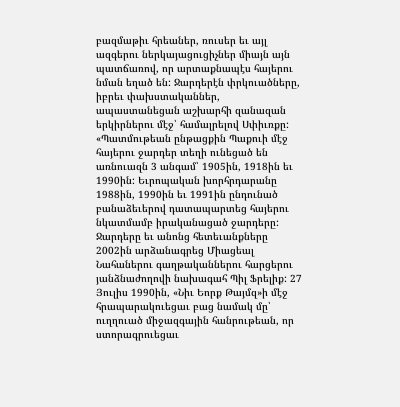բազմաթիւ հրեաներ, ռուսեր եւ այլ ազգերու ներկայացուցիչներ միայն այն պատճառով, որ արտաքնապէս հայերու նման եղած են: Ջարդերէն փրկուածները, իբրեւ փախստականներ, ապաստանեցան աշխարհի զանազան երկիրներու մէջ՝ համալրելով Սփիւռքը:
«Պատմութեան ընթացքին Պաքուի մէջ հայերու ջարդեր տեղի ունեցած են առնուազն 3 անգամ՝ 1905ին, 1918ին եւ 1990ին: Եւրոպական խորհրդարանը 1988ին, 1990ին եւ 1991ին ընդունած բանաձեւերով դատապարտեց հայերու նկատմամբ իրականացած ջարդերը: Ջարդերը եւ անոնց հետեւանքները 2002ին արձանագրեց Միացեալ Նահաներու գաղթականներու հարցերու յանձնաժողովի նախագահ Պիլ Ֆրելիք: 27 Յուլիս 1990ին, «Նիւ Եորք Թայմզ»ի մէջ հրապարակուեցաւ բաց նամակ մը՝ ուղղուած միջազգային հանրութեան, որ ստորագրուեցաւ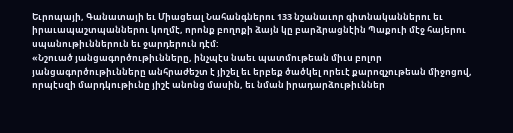Եւրոպայի, Գանատայի եւ Միացեալ Նահանգներու 133 նշանաւոր գիտնականներու եւ իրաւապաշտպաններու կողմէ, որոնք բողոքի ձայն կը բարձրացնէին Պաքուի մէջ հայերու սպանութիւններուն եւ ջարդերուն դէմ:
«Նշուած յանցագործութիւնները, ինչպէս նաեւ պատմութեան միւս բոլոր յանցագործութիւնները անհրաժեշտ է յիշել եւ երբեք ծածկել որեւէ քարոզչութեան միջոցով, որպէսզի մարդկութիւնը յիշէ անոնց մասին, եւ նման իրադարձութիւններ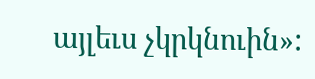այլեւս չկրկնուին»: